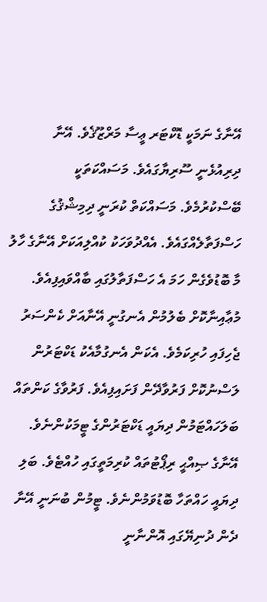އޭނާގެ ނަމަކީ ޑޮކްޓަރ ޢީސާ މަރްޒޫޤެވެ. އޭނާ ދިރިއުޅެނީ ސޫރިޔާގައެވެ. މަސައްކަތަކީ ބޭސްކުރުމެވެ. މަސައްކަތް ކުރަނީ ދިމިޝްޤުގެ ހަސްފަތާލެއްގައެވެ. އެއްދުވަހަކު ކުއްލިއަކަށް އޭނާގެ ހާލު މާ ބޮޑުވެގެން ހަމަ އެ ހަސްފަތާލުގައި ބާއްވައިފިއެވެ. މުޢާއިނާކޮށް ބެލުމުން އެނގުނީ އޭނާއަށް ކެންސަރު ޖެހިފައި ހުރިކަމެވެ. އެކަން އެނގުމާއެކު ޑަކްޓަރުން ލަސްނުކޮށް ފަރުވާދޭން ފަށައިފިއެވެ. ފަރުވާގެ ކަންތައް ބަލަހައްޓަމުން ދިޔައީ ޑަކްޓަރުންގެ ޓީމަކުންނެވެ.
އޭނާގެ ޞިއްޙީ ރިޕޯޓުތައް ކުރިމަތީގައި ހުއްޓެވެ. ބަލި ދިޔައީ ހައްތަހާ ބޮޑުވަމުންނެވެ. ޓީމުން ބުނަނީ އޭނާ ދެން ދުނިޔޭގައި އޮންނާނީ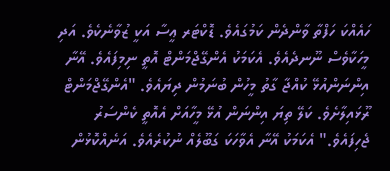ހައެއްކަ ހަފްތާ ވާންދެން ކަމުގައެވެ. ޑޮކްޓަރ ޢީސާ އަކީ ޒުވާނެކެވެ. އަދި މީހަކާވެސް ނޫނދެއެވެ. އެކަމަކު އެންގޭޖްމަންޓް އޮތީ ނިމިފައެވެ. އޭނާ އިންނަންއުޅޭ ކުއްޖާ ގާތު މީހުން ބުނަމުން ދިޔައެވެ. "އެންގޭޖްމަންޓް ރޫޅައިލާށެވެ. ކަލޭ ތިޔަ އިންނަން އުޅޭ މީހާއަށް އެއޮތީ ކެންސަރު ޖެހިފައެވެ." އެކަމަކު އޭނާ އެވާހަކަ ގަބޫލެއް ނުކުރެއެވެ. އަނެއްކޮޅުން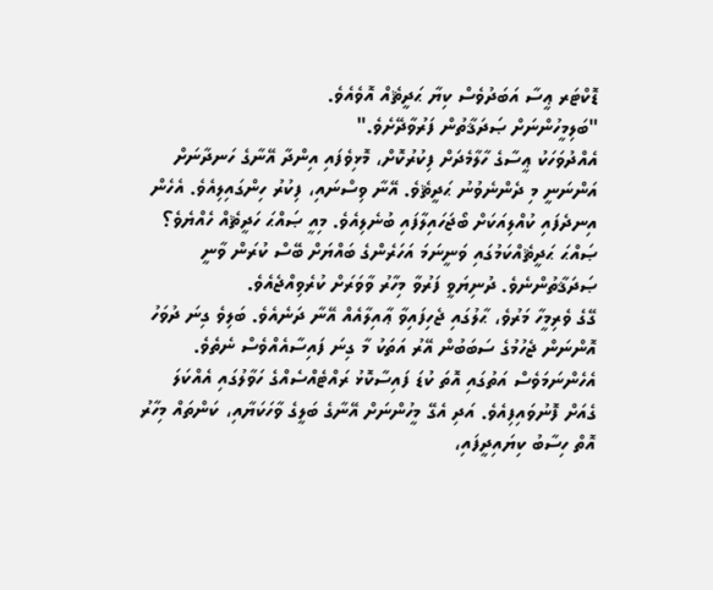ޑޮކްޓަރ ޢީސާ އަބަދުވެސް ކިޔާ ޙަދީޘެއް އޮވެއެވެ.
"ބަލިމީހުންނަށް ޞަދަޤާތުން ފަރުވާދޭށެވެ."
އެއްދުވަހަކު ޢީސާގެ ހާލާމެދަށް ފިކުރުކޮށް، މޮޅިވެފައި އިންދާ އޭނާގެ ހަނދާނަށް އަންނަނީ މި ދެންނެވުނު ޙަދީޘެވެ. އޭނާ ވިސްނައި، ފިކުރު ހިންގައިލިއެވެ. އެހެން އިނދެފައި ކުއްލިއަކަށް ބޯޖަހައިލާފައި ބުނެލިއެވެ. މިއީ ޞައްޙަ ހަދީޘެއް ހެއްޔެވެ؟ ޞައްޙަ ޙަދީޘެއްކަމުގައި ވަނީނަމަ އަހަރެންގެ ބައްޔަށް ބޭސް ކުރަން ވާނީ ޞަދަޤާތުންނެވެ. ދުނިޔަވީ ފަރުވާ މިހާރު ވާވަރަށް ކުރެވިއްޖެއެވެ.
ގޭގެ ވެރިމީހާ މަރުވެ، ޙާލުގައި ޖެހިފައިވާ ޢާއިލާއެއް އޭނާ ދަނެއެވެ. ބަލިވެ ގިނަ ދުވަހު އޮންނަން ޖެހުމުގެ ސަބަބުން އޭރު އަތަކު މާ ގިނަ ފައިސާއެއްވެސް ނެތެވެ. އެހެންނަމަވެސް އަތުގައި އޮތަ ކުޑަ ފައިސާކޮޅު ރައްޓެއްސެއްގެ ހަވާލުގައި އެއްކަލަ ގެއަށް ފޮނުވައިފިއެވެ. އަދި އެގޭ މީހުންނަށް އޭނާގެ ބަލީގެ ވާހަކަޔާއި، ކަންތައް މިހާރު އޮތް ހިސާބު ކިޔައިދީފައި،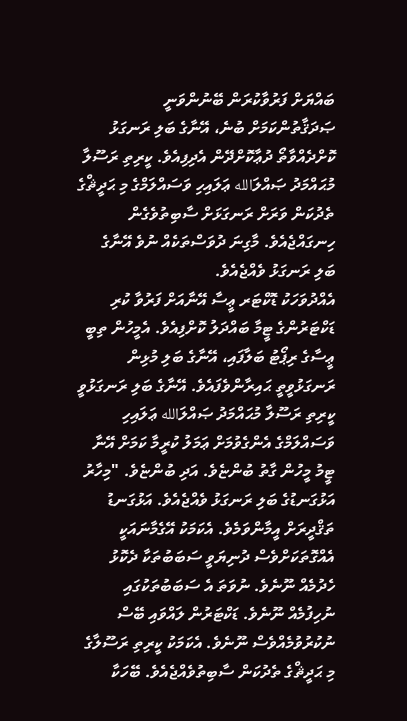ބައްޔަށް ފަރުވާކުރަން ބޭނުންވަނީ ޞަދަޤާތުންކަމަށް ބުނެ، އޭނާގެ ބަލި ރަނގަޅު ކޮށްދެއްވާތޯ ދުޢާކޮށްދޭން އެދިފިއެވެ. ކީރިތި ރަސޫލާ މުޙައްމަދު ޞައްލަالله ޢަލައިހި ވަސައްލަމްގެ މި ޙަދީޘްގެ ތެދުކަން ވަރަށް ރަނގަޅަށް ސާބިތުވެގެން ހިނގައްޖެއެވެ. މާގިނަ ދުވަސްތަކެއް ނުވެ އޭނާގެ ބަލި ރަނގަޅު ވެއްޖެއެވެ.
އެއްދުވަހަކު ޑޮކްޓަރ ޢީސާ އޭނާއަށް ފަރުވާ ކުރި ޑަކްޓަރުންގެ ޓީމާ ބައްދަލު ކޮށްފިއެވެ. އެމީހުން ތިބީ ޢީސާގެ ރިޕޯޓު ބަލާފައި، އޭނާގެ ބަލި މުޅިން ރަނގަޅުވީތީ ޙައިރާންވެފައެވެ. އޭނާގެ ބަލި ރަނގަޅުވީ ކީރިތި ރަސޫލާ މުޙައްމަދު ޞައްލަالله ޢަލައިހި ވަސައްލަމްގެ އެންގެވުމަށް ޢަމަލު ކުރީމާ ކަމަށް އޭނާ ޓީމު މީހުން ގާތު ބުންޏެވެ. އަދި ބުންޏެވެ. "މިހާރު އަޅުގަނޑުގެ ބަލި ރަނގަޅު ވެއްޖެއެވެ. އަޅުގަނޑު ތަޤްދީރަށް އީމާންވަމެވެ. އެކަމަކު އޭގެމާނައަކީ އެއްގޮތަކަށްވެސް ދުނިޔަވީ ސަބަބުތަކާ ދެކޮޅު ހެދުމެއް ނޫނެވެ. ނުވަތަ އެ ސަބަބުތަކުގައި ނުހިފުމެއް ނޫނެވެ. ޑަކްޓަރުން ލައްވައި ބޭސް ނުކުރުވުމެއްވެސް ނޫނެވެ. އެކަމަކު ކީރިތި ރަސޫލާގެ މި ޙަދީޘްގެ ތެދުކަން ސާބިތުވެއްޖެއެވެ. ބޭހަކާ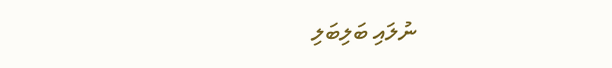ނުލައި ބަލިބަލި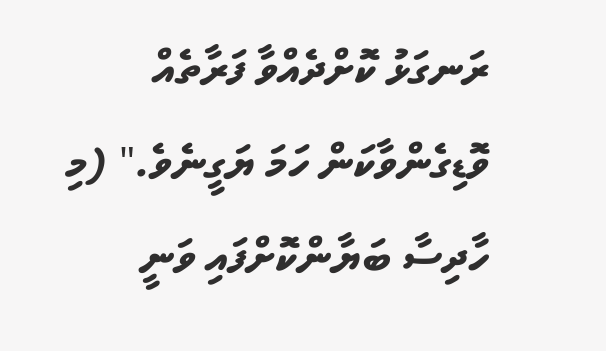ރަނގަޅު ކޮށްދެއްވާ ފަރާތެއް ވޮޑިގެންވާކަން ހަމަ ޔަގީނެވެ." (މި ހާދިސާ ބަޔާންކޮށްފައި ވަނީ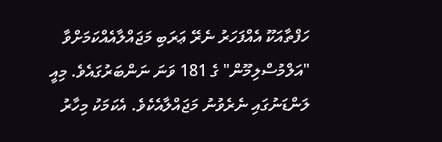ހަފްތާއަކޫ އެއްފަހަރު ނެރޭ ޢަރަބި މަޖައްލާއެއްކަމަށްވާ "އަލްމުސްލިމޫން" ގެ 181 ވަނަ ނަންބަރުގައެވެ. މިއީ ލަންޑަނުގައި ނެރެވުނު މަޖައްލާއެކެވެ. އެކަމަކު މިހާރު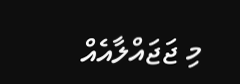މި ޖަޖައްލާއެއް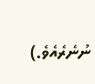ނުނެރެއެވެ.)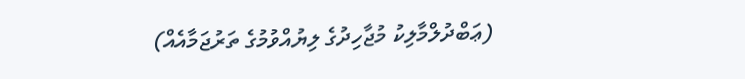(ޢަބްދުލްމާލިކު މުޖާހިދުގެ ލިޔުއްވުމުގެ ތަރުޖަމާއެއް)